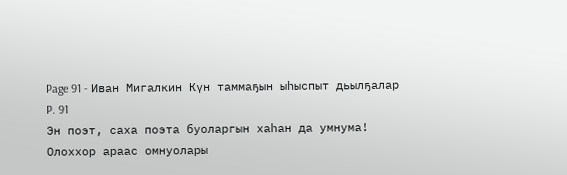Page 91 - Иван Мигалкин Күн таммаҕын ыһыспыт дьылҕалар
P. 91
Эн поэт, саха поэта буоларгын хаһан да умнума!
Олоххор араас омнуолары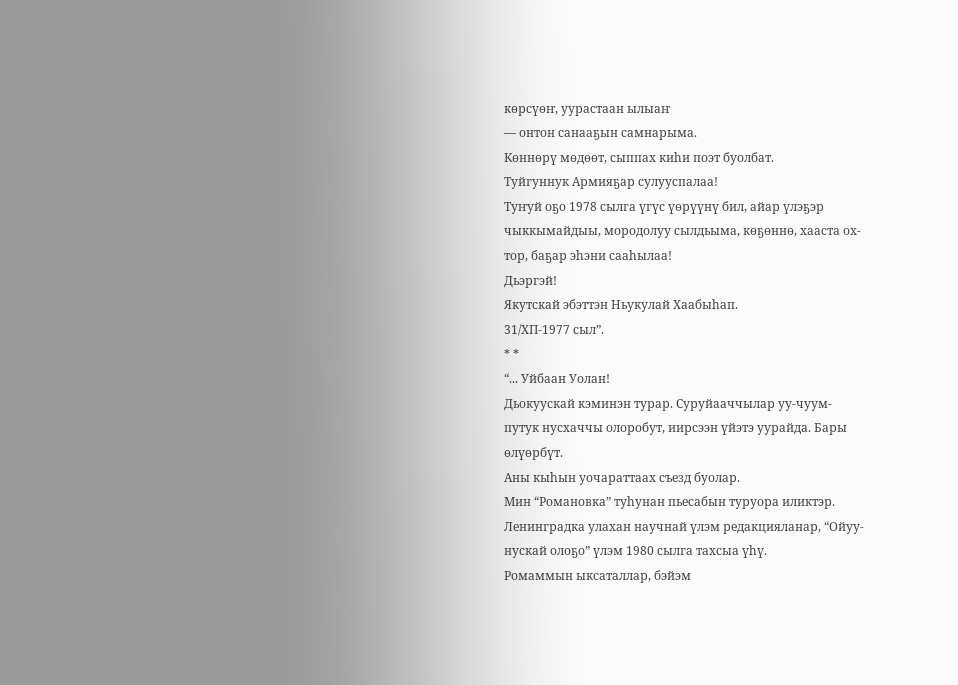көрсүөҥ, уурастаан ылыаҥ
— онтон санааҕын самнарыма.
Көннөрү мөдөөт, сыппах киһи поэт буолбат.
Туйгуннук Армияҕар сулууспалаа!
Туҥуй оҕо 1978 сылга үгүс үөрүүнү бил, айар үлэҕэр
чыккымайдыы, мородолуу сылдьыма, көҕөннө, хааста ох-
тор, баҕар эһэни сааһылаа!
Дьэргэй!
Якутскай эбэттэн Ньукулай Хаабыһап.
31/ХП-1977 сыл”.
* *
“... Уйбаан Уолан!
Дьокуускай кэминэн турар. Суруйааччылар уу-чуум-
путук нусхаччы олоробут, иирсээн үйэтэ уурайда. Бары
өлүөрбүт.
Аны кыһын уочараттаах съезд буолар.
Мин “Романовка” туһунан пьесабын туруора иликтэр.
Ленинградка улахан научнай үлэм редакцияланар, “Ойуу-
нускай олоҕо” үлэм 1980 сылга тахсыа үһү.
Ромаммын ыксаталлар, бэйэм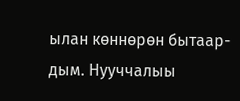ылан көннөрөн бытаар-
дым. Нууччалыы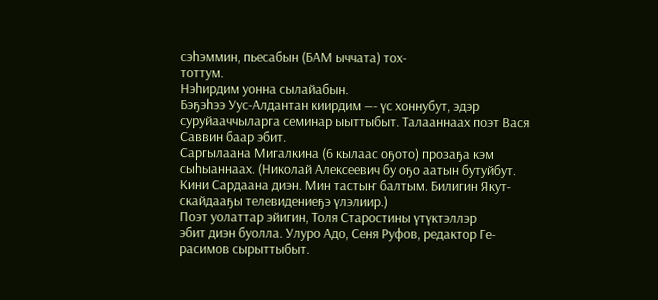сэһэммин, пьесабын (БАМ ыччата) тох-
тоттум.
Нэһирдим уонна сылайабын.
Бэҕэһээ Уус-Алдантан киирдим —- үс хоннубут, эдэр
суруйааччыларга семинар ыыттыбыт. Талааннаах поэт Вася
Саввин баар эбит.
Саргылаана Мигалкина (6 кылаас оҕото) прозаҕа кэм
сыһыаннаах. (Николай Алексеевич бу оҕо аатын бутуйбут.
Кини Сардаана диэн. Мин тастыҥ балтым. Билигин Якут-
скайдааҕы телевидениеҕэ үлэлиир.)
Поэт уолаттар эйигин, Толя Старостины үтүктэллэр
эбит диэн буолла. Улуро Адо, Сеня Руфов, редактор Ге-
расимов сырыттыбыт.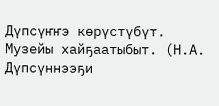Дүпсүҥҥэ көрүстүбүт. Музейы хайҕаатыбыт. (Н.А.
Дүпсүннээҕи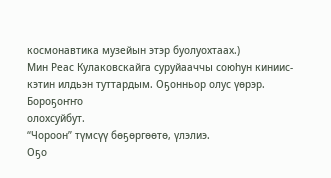космонавтика музейын этэр буолуохтаах.)
Мин Реас Кулаковскайга суруйааччы союһун киниис-
кэтин илдьэн туттардым. Оҕонньор олус үөрэр. Бороҕоҥҥо
олохсуйбут.
“Чороон” түмсүү бөҕөргөөтө, үлэлиэ.
Оҕо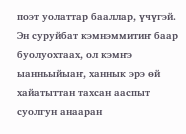поэт уолаттар бааллар, үчүгэй.
Эн суруйбат кэмнэммитиҥ баар буолуохтаах, ол кэмҥэ
ыанньыйыаҥ, ханнык эрэ өй хайатыттан тахсан ааспыт
суолгун анааран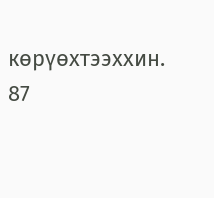көрүөхтээххин.
87